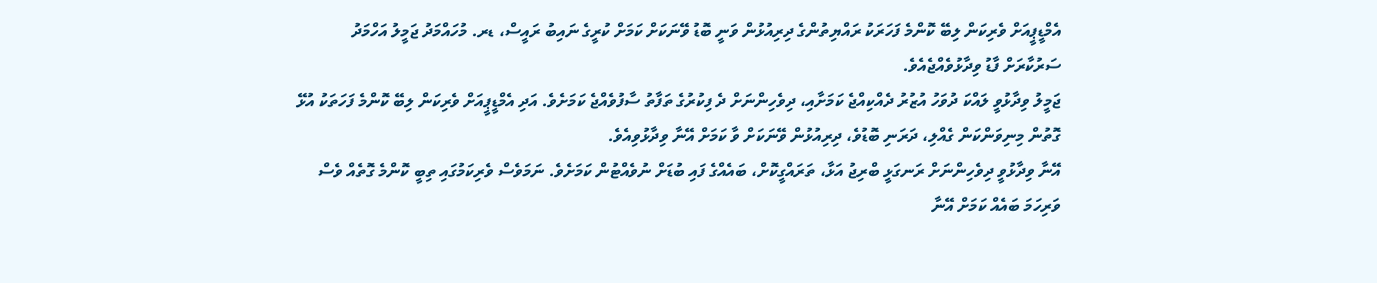އެމްޑީޕީއަށް ވެރިކަން ލިބޭ ކޮންމެ ފަހަރަކު ރައްޔިތުންގެ ދިރިއުޅުން ވަނީ ބޮޑު ވޭނަކަށް ކަމަށް ކުރީގެ ނައިބު ރައީސް، ޑރ. މުހައްމަދު ޖަމީލު އަހްމަދު ސަރުކާރަށް ފާޑު ވިދާޅުވެއްޖެއެވެ.
ޖަމީލު ވިދާޅުވީ ލައްކަ ދުވަހު އުޒުރު ދެއްކިއްޖެ ކަމަށާއި، ދިވެހިންނަށް ދެ ފިކުރުގެ ތަފާތު ސާފުވެއްޖެ ކަމަށެވެ. އަދި އެމްޑީޕީއަށް ވެރިކަން ލިބޭ ކޮންމެ ފަހަތަކު އުޅޭ ގޮތުން މިނިވަންކަން ގެއްލި، ދަރަނި ބޮޑުވެ، ދިރިއުޅުން ވޭނަކަށް ވާ ކަމަށް އޭނާ ވިދާޅުވިއެވެ.
އޭނާ ވިދާޅުވީ ދިވެހިންނަށް ރަނގަޅީ ބްރިޖު އަޅާ، ތަރައްގީކޮށް، ބައެއްގެ ފައި ބުޑަށް ނުވެއްޓުން ކަމަށެވެ. ނަމަވެސް ވެރިކަމުގައި ތިބީ ކޮންމެ ގޮތެއް ވެސް ވަރިހަމަ ބައެއް ކަމަށް އޭނާ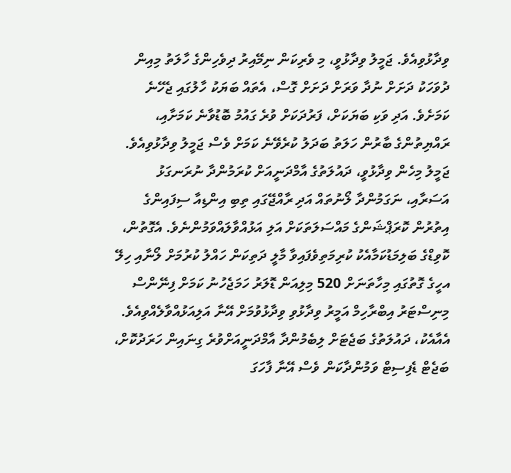ވިދާޅުވިއެވެ. ޖަމީލު ވިދާޅުވީ، މި ވެރިކަން ނިމޭއިރު ދިވެހިންގެ ހާލަތު މިއިން ދުވަހަކު ދަށަށް ނުދާ ވަރަށް ދަށަށް ގޮސް، އެތައް ބަޔަކު ހާލުގައި ޖެހޭނެ ކަމަށެވެ. އަދި ވަކި ބަޔަކަށް، ފަރުދަކަށް ވުރެ ގައުމު ބޮޑުވާނެ ކަމަށާއި، ރައްޔިތުންގެ ބާރުން ހަލަތު ބަދަލު ކުރެވޭނެ ކަމަށް ވެސް ޖަމީލު ވިދާޅުވިއެވެ.
ޖަމީލު މިހެން ވިދާޅުވީ، ދައުލަތުގެ އާމްދަނީއަށް ކުރަމުންދާ ނުރަނގަޅު އަސަރާއި، ނަގަމުންދާ ލޯނުތައް އަދި ރާއްޖޭގައި ތިބި އިންޑިއާ ސިފައިންގެ އިތުރުން ކޮރަޕްޝަންގެ މައްސަލަތަކަށް އަލި އަޅުއްވާލައްވަމުންނެވެ. އެގޮތުން، ކޮވިޑްގެ ބަލިމަޑުކަމާއެކު ކުރިމަތިވެފައިވާ މާލީ ދަތިކަން ހައްލު ކުރުމަށް ލޯނާއި ހިލޭ އހީގެ ގޮތުގައި މިހާތަނަށް 520 މިލިއަން ޑޮލަރު ހަމަޖެހުނު ކަމަށް ފިނޭންސް މިނިސްޓަރު އިބްރާހިމް އަމީރު ވިދާޅުވި ވިދާޅުވުމަށް އޭނާ އަލިއަޅުއްވާލެއްވިއެވެ. އެއާއެކު، ދައުލަތުގެ ބަޖެޓަށް ލިބެމުންދާ އާމްދަނީއަށްވުރެ ގިނައިން ހަރަދުކޮށް، ބަޖެޓް ޑެފިސިޓް ވަމުންދާކަން ވެސް އޭނާ ފާހަގަ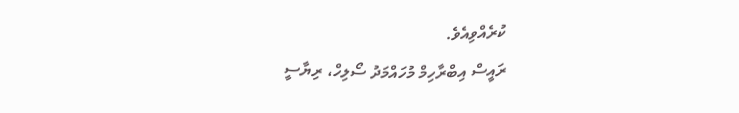ކުރެއްވިއެވެ.
ރައީސް އިބްރާހިމް މުހައްމަދު ސޯލިހް، ރިޔާސީ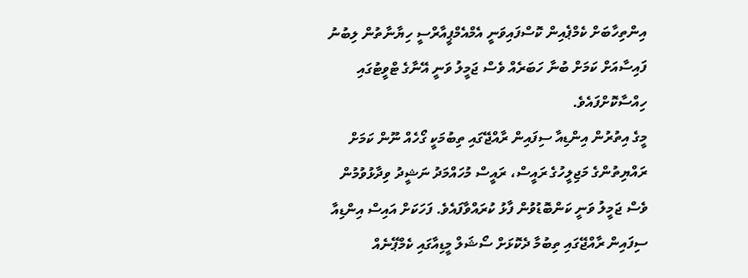އިންތިހާބަށް ކެމްޕެއިން ކޮސްފައިވަނީ އެމްއެމްޕީއާރްސީ ހިޔާނާތުން ލިބުނު ފައިސާއަށް ކަމަށް ބުނާ ހަބަރެއް ވެސް ޖަމީލު ވަނީ އޭނާގެ ޓްވީޓުގައި ހިއްސާކޮށްފައެވެ.
މީގެ އިތުރުން އިންޑިއާ ސިފައިން ރާއްޖޭގައި ތިބުމަކީ ގޯހެއް ނޫން ކަމަށް ރައްޔިތުންގެ މަޖިލީހުގެ ރައީސް، ރައީސް މުހައްމަދު ނަޝީދު ވިދާޅުވުމުން ވެސް ޖަމީލު ވަނީ ކަންބޮޑުވުން ފާޅު ކުރައްވާފައެވެ. ފަހަކަށް އައިސް އިންޑިއާ ސިފައިން ރާއްޖޭގައި ތިބުމާ ދެކޮޅަށް ސޯޝަލް މީޑިއާގައި ކެމްޕޭނެއް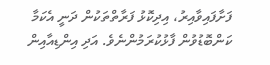ފަށާފައިވާއިރު، އިދިކޮޅު ފަރާތްތަކުން ދަނީ އެކަމާ ކަންބޮޑުވުން ފާޅުކުރަމުންނެވެ. އަދި އިންޑިއާއިން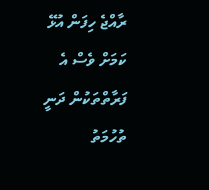ރާއްޖެ ހިފަން އުޅޭ ކަމަށް ވެސް އެ ފަރާތްތަކުން ދަނީ ތުހުމަތު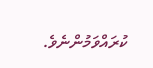ކުރައްވަމުންނެވެ.